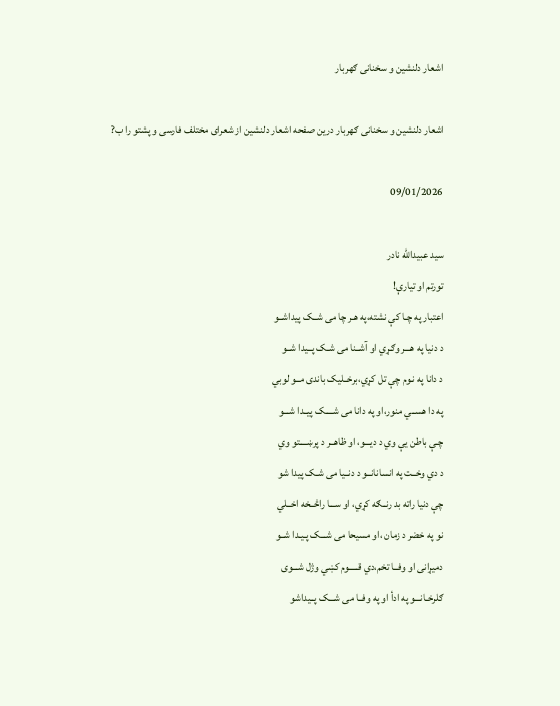اشعار دلنشین و سخنانی ګهربار

اشعار دلنشین و سخنانی ګهربار درین صفحه اشعار دلنشین از شعرای مختلف فارسی و پشتو را ب?

09/01/2026

سید عبیدالله نادر
تورتم او تیارې!
اعتبار په چـا کې نشته،په هـر چا می شــک پیداشــو
د دنیا په هـــر وګـړي او آشــنا می شـک پــیدا شــو
د دانا په نـوم چې تل کړي،برخــلیک باندی مــو لوبي
په دا هســي منور،او په دانا می شــــک پیــدا شـــو
چـې باطن یې وي د دیـــو، او ظاهــر د پرښــــتو وي
د دي وخــت په انسانانــو د دنــیا می شـک پیدا شو
چې دنیا راته بد رنــګه کړي، او ســـا راڅــخه اخــلي
نو په خضر د زمان ،او مسیحا می شـــک پـیـدا شــو
دمیړانی او وفــا تخم،دي قـــــوم کښي وژل شـــوی
ګلرخـانـــو په ادأ او په وفــا می شـــک پــیداشو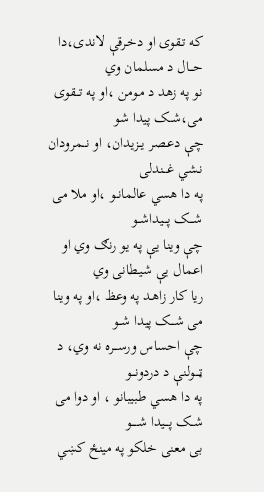که تـقوی او دخـرقې لاندی،دا حـــال د مسلمان وي
نو په زهد د مـومن ،او په تـــقوی می،شــک پيدا شو
چې دعـصر یــزیدان، او نـــمرودان نـشي غـــندلی
په دا هسي عالمانــو ،او ملا می شـــک پـــیداشــو
چې وینا یې په یو رنګ وي او اعمال یې شیـطانی وي
ریا کار زاهـد په وعظ ،او په وینا می شـــک پیدا شــو
چې احساس ورســـره نه وي، د ټــــولنې د دردونـــو
په دا هسي طبیبانو ، او دوا می شــک پـــيدا شـــــو
بی معنی خلکو په مینځ کښي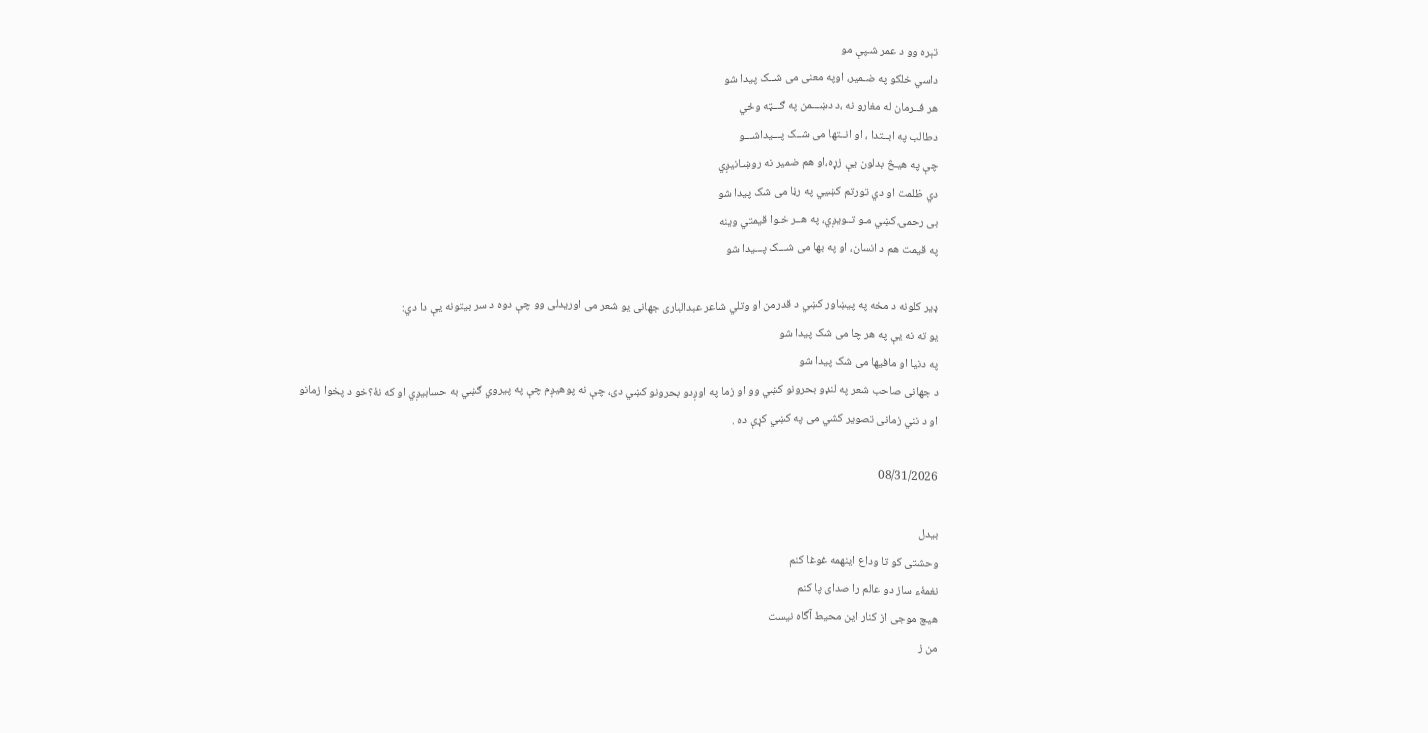تېره وو د عمر شـپې مو
داسي خلکو په ضـمیر، اوپه معنی می شــک پیدا شو
هر فــرمان له مغارو نه ،د دښـــمن په ګـــټه وځي
دطالب په ابــتدا ، او انــتها می شــک پـــیداشـــو
چې په هیـڅ بدلون یې زړه،او هم ضمیر نه روښـانیږي
دي ظلمت او دي تورتم کښيي په رڼا می شک پيدا شو
بی رحمۍ کښي مـو تــويږي، په هــر خـوا قیمتي وینه
په قیمت هم د انسان، او په بها می شـــک پـــیدا شو

ډير کلونه د مخه په پيښاور کښي د قدرمن او وتلي شاعر عبدالباری جهانی یو شعر می اوریدلی وو چې دوه د سر بیتونه یې دا دي:
یو ته نه یې په هر چا می شک پیدا شو
په دنیا او مافیها می شک پيدا شو
د جهانی صاحب شعر په لنډو بحرونو کښي وو او زما په اوږدو بحرونو کښي دی، چې نه پوهيږم چې په پیروي ګښي به حسابیږي او که نهٔ؟خو د پخوا زمانو او د نني زمانی تصویر کشي می په کښي کړې ده .

08/31/2026

بیدل
وحشتی‌ کو تا وداع اینهمه غوغا کنم
نغمهٔء ساز دو عالم را صدای پا کنم
هیچ موجی از کنار این محیط آگاه نیست
من ز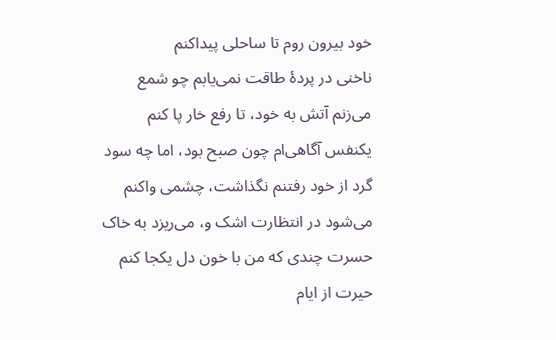خود بیرون روم تا ساحلی پیداکنم
ناخنی در پردهٔ طاقت نمی‌یابم چو شمع
می‌زنم آتش به ‌خود، تا رفع خار پا کنم
یکنفس آگاهی‌ام چون صبح بود، اما چه سود
گرد از خود رفتنم نگذاشت، چشمی واکنم
می‌شود در انتظارت اشک و، می‌ریزد به خاک
حسرت چندی ‌که من با خون دل یکجا کنم
حیرت از ایام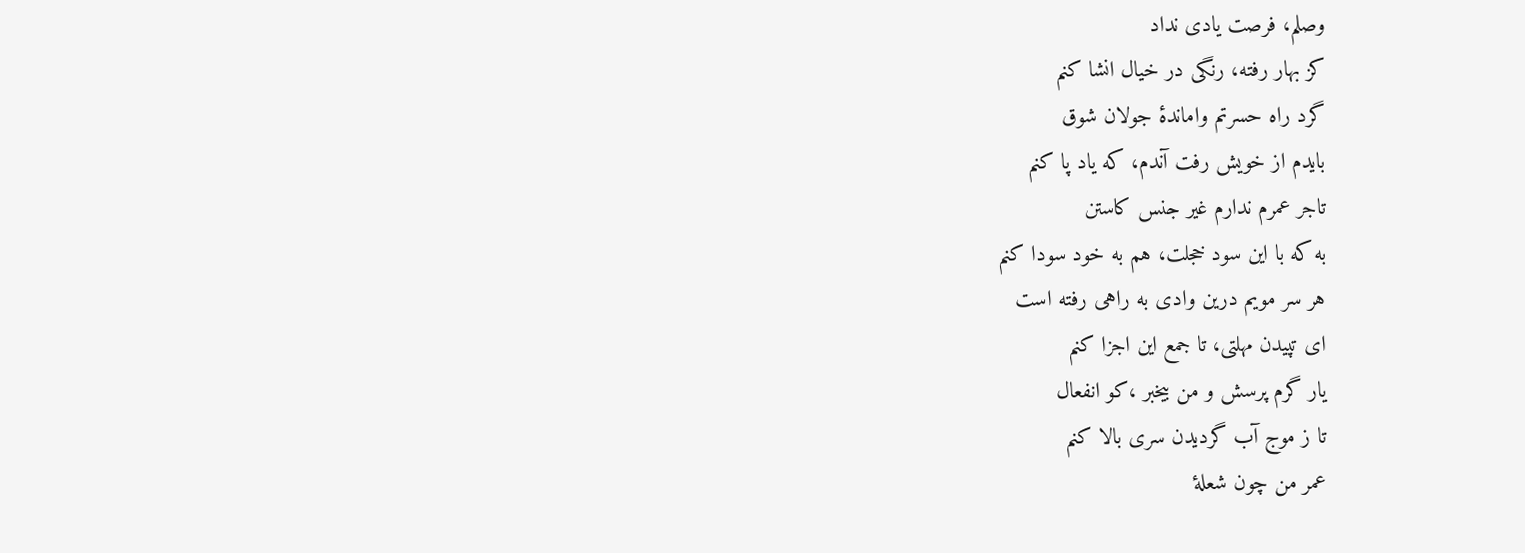وصلم، فرصت یادی نداد
کز بهار رفته، رنگی در خیال انشا کنم
گرد راه حسرتم واماندهٔ جولان شوق
بایدم از خویش رفت آندم‌، که یاد پا کنم
تاجر عمرم ندارم غیر جنس کاستن
به ‌که با این سود خجلت، هم به خود سودا کنم
هر سر مویم درین وادی به ‌راهی رفته است
ای تپیدن مهلتی، تا جمع این اجزا کنم
یار گرم پرسش و من بیخبر ،کو انفعال
تا ز موج آب‌ گردیدن سری بالا کنم
عمر من چون شعلهٔ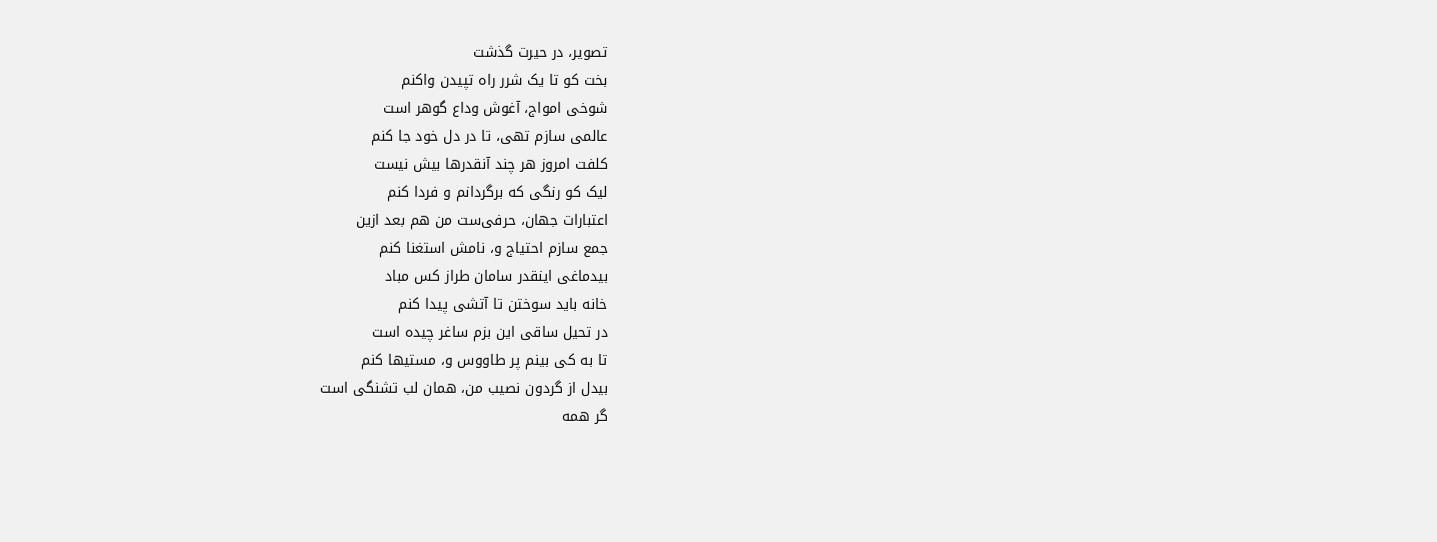تصویر، در حیرت‌ گذشت
بخت ‌کو تا یک شرر راه تپیدن واکنم
شوخی امواج‌، آغوش وداع ‌گوهر است
عالمی سازم تهی، تا در دل خود جا کنم
کلفت امروز هر چند آنقدرها بیش نیست
لیک کو رنگی که برگردانم و فردا کنم
اعتبارات جهان، حرفی‌ست من هم بعد ازین
جمع سازم احتیاج و، نامش استغنا کنم
بیدماغی اینقدر سامان طراز کس مباد
خانه باید سوختن تا آتشی پیدا کنم
در تحیل ساقی این بزم ساغر چیده است
تا به‌ کی بینم پر طاووس و، مستیها کنم
بیدل از گردون نصیب من، همان لب تشنگی است
گر همه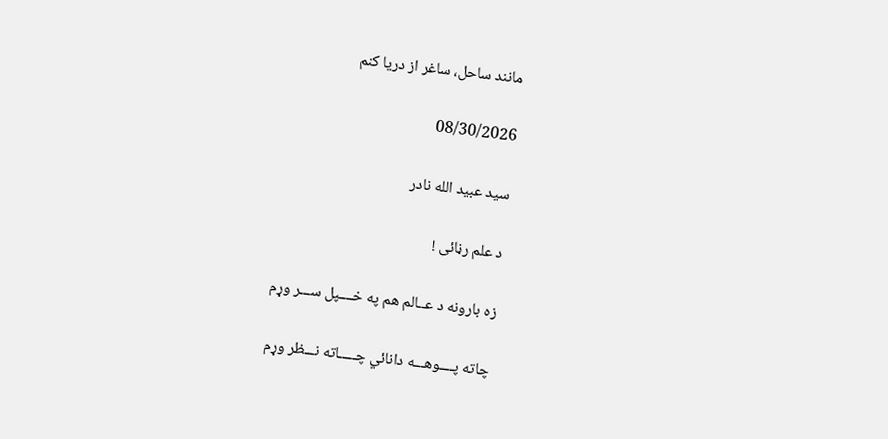مانند ساحل، ساغر از دریا کنم

08/30/2026

سید عبید الله نادر

د علم رڼائى !

زه بارونه د عــالم هم په خــــپل ســـر وړم

چاته پــــوهـــه دانائي چـــــاته نـــظر وړم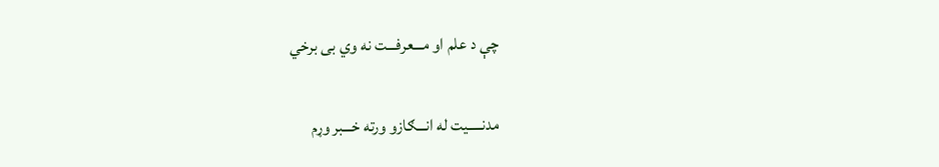چې د علم او مـــعرفـــت نه وي بی برخي

مدنـــــیت له انـــګازو ورته خـــبر وړم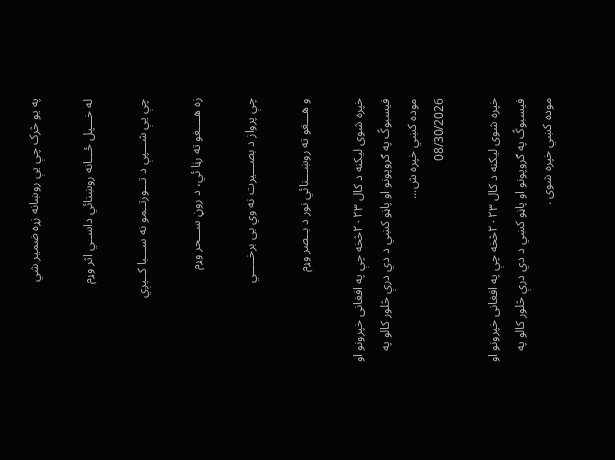په یو څرک چې یې روښانه زړه ضمیر شي

له خـــپل ځـــانه روښنائي داســي اثر وړم

چې یې شـــپې د تـــورتــمو نه ســـبا کــیږي

زه هــــغو ته رڼا ئي، د روڼ ســـحر وړم

چې پرواز د بصـــیرت نه وي بی برخـــــي

و هـــغو ته روښـــنائي نور د بــصر وړم

خپره شوی لیکنه د کال ۲۰۲۳څخه چې په افغانی خپرونو او فیسبوکً په ګروپونو او پاڼو کښي د دي درې څلور کالو په موده کښي خپره ش...
08/30/2026

خپره شوی لیکنه د کال ۲۰۲۳څخه چې په افغانی خپرونو او فیسبوکً په ګروپونو او پاڼو کښي د دي درې څلور کالو په موده کښي خپره شوی .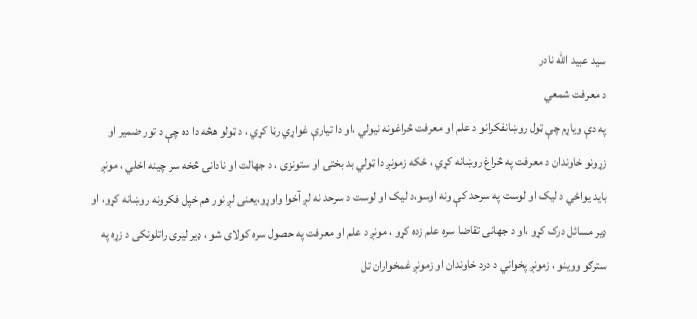سید عبید الله نادر
د معرفت شمعي
په دې ویاړم چې ټول روښانفکرانو د علم او معرفت څراغونه نیولي ،او دا تیارې غواړي رڼا کړي ، د ټولو هڅه دا ده چې د تور ضمیر او زړونو خاوندان د معرفت په څراغ روښانه کړي ، ځکه زمونږ دا ټولي بد بختۍ او ستونزی ، د جهالت او نادانۍ څخه سر چینه اخلي ، مونږ باید یواځي د لیک او لوست په سرحد کې ونه اوسو،د لیک او لوست د سرحد نه لږ آخوا واوړو،یعنی لږ نور هم خپل فکرونه روښانه کړو، او ډیر مسائل درک کړو ،او د جهانی تقاضا سره علم زده کړو ، مونږ د علم او معرفت په حصول سره کولای شو ، ډیر لیری راتلونکی د زړه په سترګو ووینو ، زمونږ پخواني د درد خاوندان او زمونږ غمخواران تل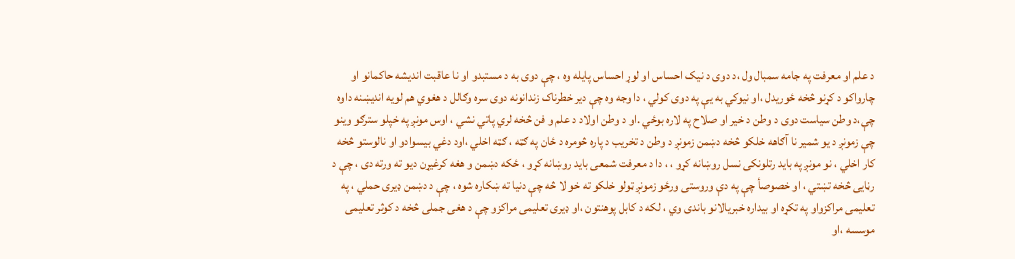د علم او معرفت په جامه سمبال ول ،د دوی د نیک احساس او لوړ احساس پایله وه ، چې دوی به د مستبدو او نا عاقبت اندیشه حاکمانو او چارواکو د کړنو څخه ځوریدل ،او نیوکي به یې په دوی کولي ، دا وجه وه چې دیر خطرناک زندانونه دوی سره وګالل د هغوي هم لویه اندیښنه داوه چې،د وطن سیاست دوی د وطن د خیر او صلاح په لاره بوځي .او د وطن اولاد د علم و فن څخه لري پاتي نشي ، اوس مونږ په خپلو سترګو وینو چې زمونږ د یو شمیر نا آګاهه خلکو څخه دښمن زمونږ د وطن د تخریب د پاره څومره د ځان په ګټه ، ګټه اخلي ،اود دغي بیسوادو او نالوستو څخه کار اخلي ، نو مونږ په باید رتلونکی نسل روښانه کړو ، ، دا د معرفت شمعی باید روښانه کړو ، ځکه دښمن و هغه کرغیړن دیو ته ورته دی ، چې د رڼايی څخه تښتي ، او خصوصأ چې په دې وروستی ورځو زمونږ ټولو خلکو ته خو لا څه چې دنیا ته ښکاره شوه ، چې د دښمن ډیری حملي ، په تعلیمی مراکزواو په تکړه او بیداره خبریالانو باندی وي ، لکه د کابل پوهنتون ،او ډیری تعلیمی مراکزو چې د هغی جملی څخه د کوثر تعلیمی موسسه ،او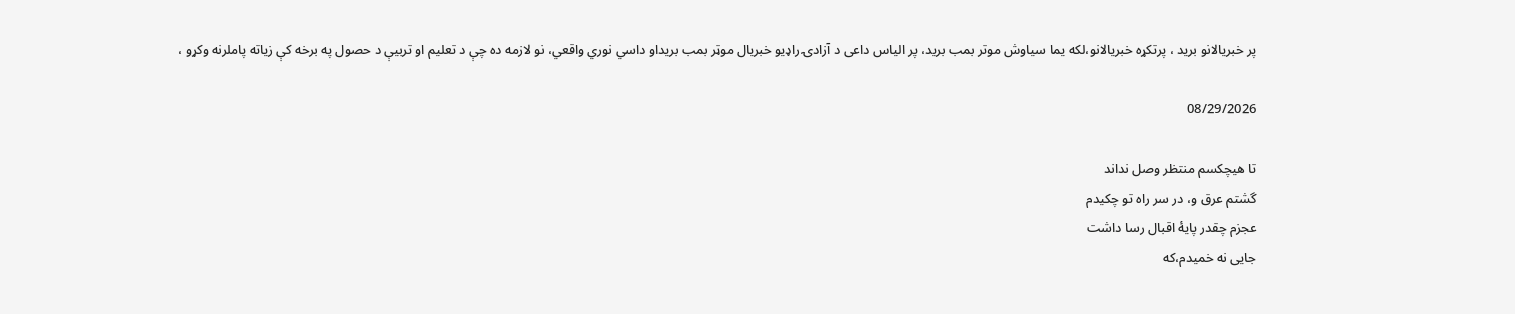پر خبریالانو برید ، پرتکړه خبریالانو،لکه یما سیاوش موتر بمب برید، پر الیاس داعی د آزادۍ راډیو خبریال موټر بمب بریداو داسي نوري واقعي، نو لازمه ده چې د تعلیم او تربیې د حصول په برخه کې زیاته پاملرنه وکړو ،

08/29/2026

تا هیچکسم منتظر وصل نداند
گشتم عرق و، در سر راه تو چکیدم
عجزم چقدر پایهٔ اقبال رسا داشت
جایی نه خمیدم،که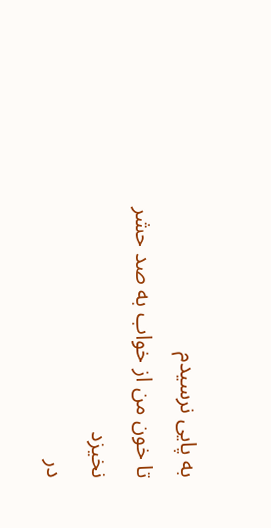به پایی نرسیدم
تا خون من از خواب به صد حشر نخیزد
در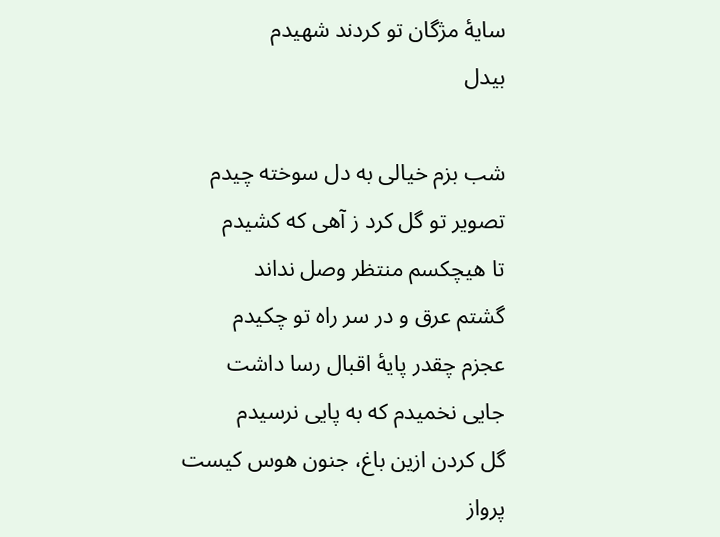سایهٔ مژگان تو کردند شهیدم
بیدل

شب بزم خیالی به دل سوخته چیدم
تصویر تو گل ‌کرد ز آهی که ‌کشیدم
تا هیچکسم منتظر وصل نداند
گشتم عرق و در سر راه تو چکیدم
عجزم چقدر پایهٔ اقبال رسا داشت
جایی نخمیدم که به پایی نرسیدم
گل ‌کردن ازین باغ‌، جنون هوس ‌کیست
پرواز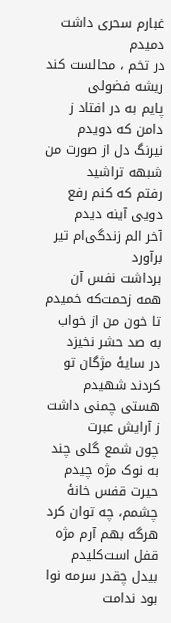غبارم سحری داشت دمیدم
در تخم ‌، محالست ‌کند ریشه فضولی
پایم به در افتاد ز دامن که دویدم
نیرنگ دل‌ از صورت من شبهه تراشید
رفتم‌ که‌ کنم رفع دویی آینه دیدم
آخر الم زندگی‌ام تیر برآورد
برداشت نفس آن همه زحمت‌که خمیدم
تا خون من از خواب به صد حشر نخیزد
در سایهٔ مژگان تو کردند شهیدم
هستی چمنی داشت ز آرایش عبرت
چون شمع‌ گلی چند به نوک مژه چیدم
حیرت قفس خانهٔ چشمم‌، چه توان ‌کرد
هرگه بهم آرم مژه قفل است‌کلیدم
بیدل چقدر سرمه نوا بود ندامت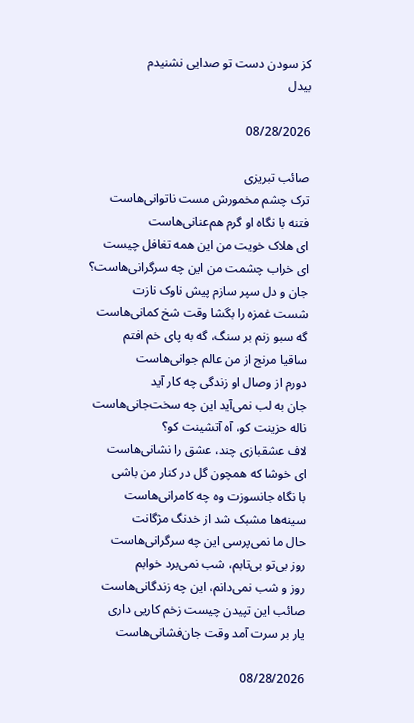کز سودن دست تو صدایی نشنیدم
بیدل

08/28/2026

صائب تبریزی
ترک چشم مخمورش مست ناتوانی‌هاست
فتنه با نگاه او گرم هم‌عنانی‌هاست
ای هلاک خویت من این همه تغافل چیست
ای خراب چشمت من این چه سرگرانی‌هاست؟
جان و دل سپر سازم پیش ناوک نازت
شست غمزه را بگشا وقت شخ کمانی‌هاست
گه سبو زنم بر سنگ، گه به پای خم افتم
ساقیا مرنج از من عالم جوانی‌هاست
دورم از وصال او زندگی چه کار آید
جان به لب نمی‌آید این چه سخت‌جانی‌هاست
ناله حزینت کو، آه آتشینت کو؟
لاف عشقبازی چند، عشق را نشانی‌هاست
ای خوشا که همچون گل در کنار من باشی
با نگاه جانسوزت وه چه کامرانی‌هاست
سینه‌ها مشبک شد از خدنگ مژگانت
حال ما نمی‌پرسی این چه سرگرانی‌هاست
روز بی‌تو بی‌تابم، شب نمی‌برد خوابم
روز و شب نمی‌دانم، این چه زندگانی‌هاست
صائب این تپیدن چیست زخم کاریی داری
یار بر سرت آمد وقت جان‌فشانی‌هاست

08/28/2026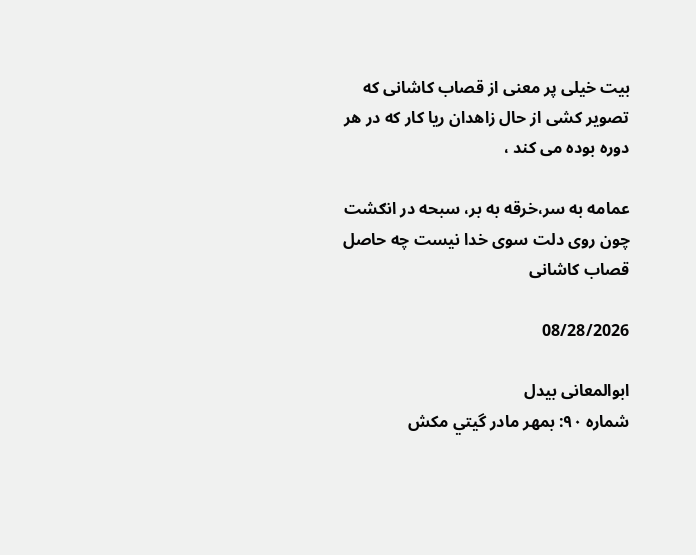بیت خیلی پر معنی از قصاب کاشانی که تصویر کشی از حال زاهدان ریا کار که در هر دوره بوده می کند ،

عمامه به سر،خرقه به بر، سبحه در انګشت
چون روی دلت سوی خدا نیست چه حاصل
قصاب کاشانی

08/28/2026

ابوالمعانی بیدل
شماره ٩٠: بمهر مادر گيتي مکش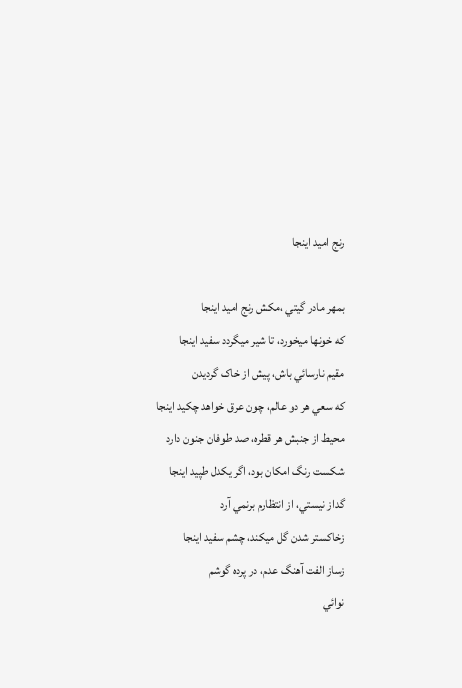رنج اميد اينجا

بمهر مادر گيتي ،مکش رنج اميد اينجا
که خونها ميخورد، تا شير ميگردد سفيد اينجا
مقيم نارسائي باش، پيش از خاک گرديدن
که سعي هر دو عالم، چون عرق خواهد چکيد اينجا
محيط از جنبش هر قطره، صد طوفان جنون دارد
شکست رنگ امکان بود، اگر يکدل طپيد اينجا
گداز نيستي، از انتظارم برنمي آرد
زخاکستر شدن گل ميکند، چشم سفيد اينجا
زساز الفت آهنگ عدم، در پرده گوشم
نوائي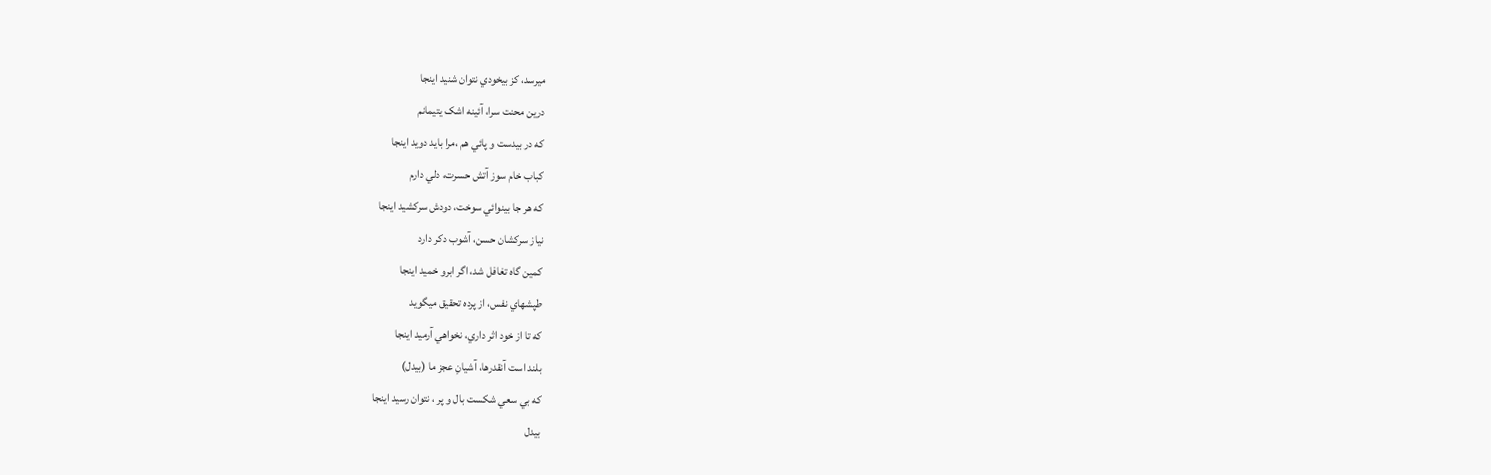ميرسد، کز بيخودي نتوان شنيد اينجا
درين محنت سرا، آئينه اشک يتيمانم
که در بيدست و پائي هم ،مرا بايد دويد اينجا
کباب خام سوز آتش حسرت، دلي دارم
که هر جا بينوائي سوخت، دودش سرکشيد اينجا
نياز سرکشان حسن، آشوب دکر دارد
کمين گاه تغافل شد، اگر ابرو خميد اينجا
طپشهاي نفس، از پرده تحقيق ميگويد
که تا از خود اثر داري، نخواهي آرميد اينجا
بلند است آنقدرها، آشيانِ عجز ما (بيدل)
که بي سعي شکست بال و پر ، نتوان رسيد اينجا
بیدل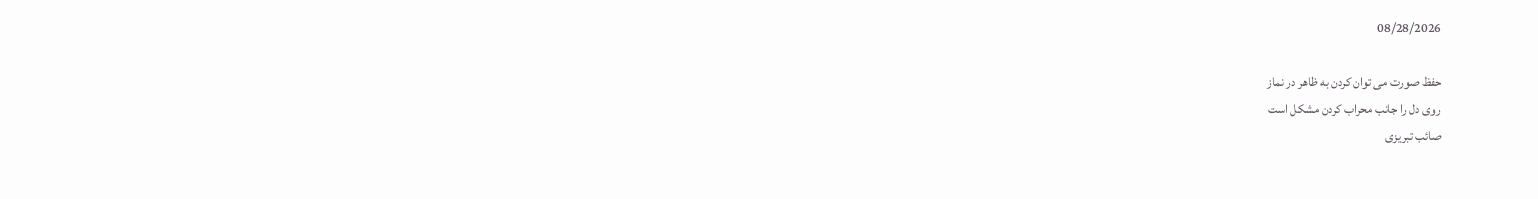08/28/2026

حفظ صورت می توان کردن به ظاهر در نماز
روی دل را جانب محراب کردن مشکل است
صائب تبریزی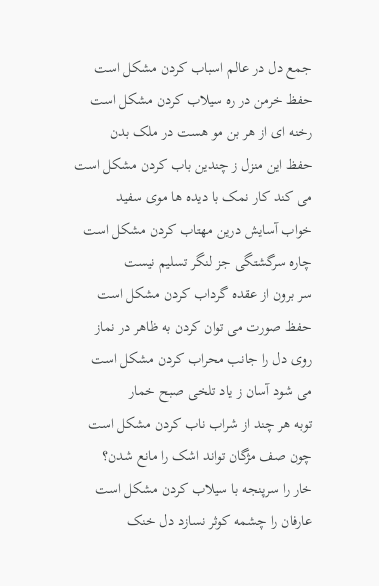جمع دل در عالم اسباب کردن مشکل است
حفظ خرمن در ره سیلاب کردن مشکل است
رخنه ای از هر بن مو هست در ملک بدن
حفظ این منزل ز چندین باب کردن مشکل است
می کند کار نمک با دیده ها موی سفید
خواب آسایش درین مهتاب کردن مشکل است
چاره سرگشتگی جز لنگر تسلیم نیست
سر برون از عقده گرداب کردن مشکل است
حفظ صورت می توان کردن به ظاهر در نماز
روی دل را جانب محراب کردن مشکل است
می شود آسان ز یاد تلخی صبح خمار
توبه هر چند از شراب ناب کردن مشکل است
چون صف مژگان تواند اشک را مانع شدن؟
خار را سرپنجه با سیلاب کردن مشکل است
عارفان را چشمه کوثر نسازد دل خنک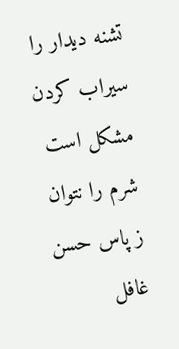تشنه دیدار را سیراب کردن مشکل است
شرم را نتوان ز پاس حسن غافل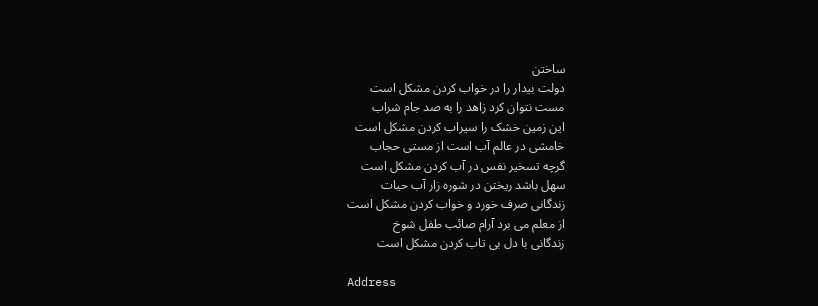ساختن
دولت بیدار را در خواب کردن مشکل است
مست نتوان کرد زاهد را به صد جام شراب
این زمین خشک را سیراب کردن مشکل است
خامشی در عالم آب است از مستی حجاب
گرچه تسخیر نفس در آب کردن مشکل است
سهل باشد ریختن در شوره زار آب حیات
زندگانی صرف خورد و خواب کردن مشکل است
از معلم می برد آرام صائب طفل شوخ
زندگانی با دل بی تاب کردن مشکل است

Address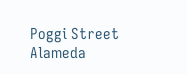Poggi Street Alameda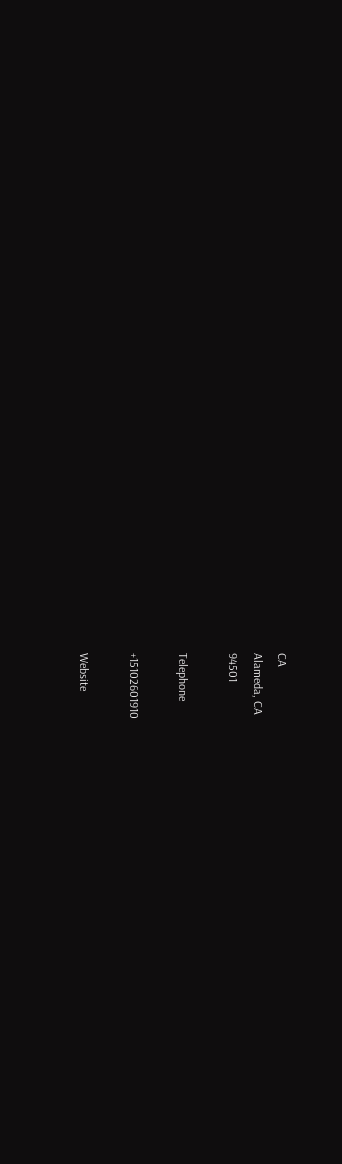CA
Alameda, CA
94501

Telephone

+15102601910

Website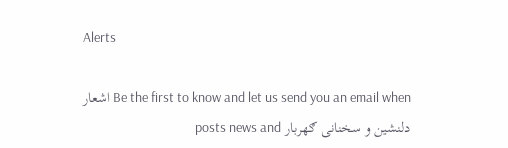Alerts

Be the first to know and let us send you an email when اشعار دلنشین و سخنانی ګهربار posts news and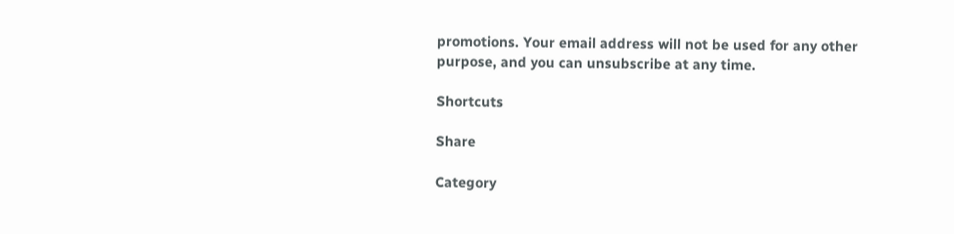promotions. Your email address will not be used for any other purpose, and you can unsubscribe at any time.

Shortcuts

Share

Category